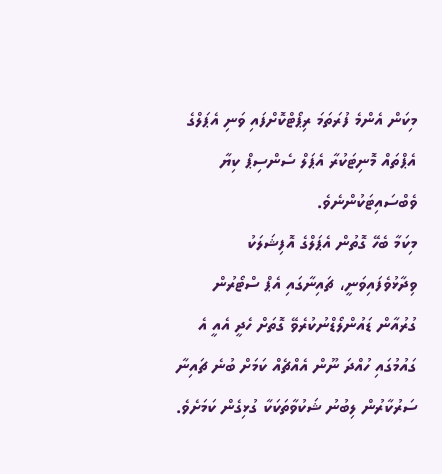މިކަން އެންމެ ފުރަތަމަ ރިޕޯޓްކޮށްފައި ވަނި އެޕަލްގެ އެޕްތައް މޮނިޓަކުރާ އެޕަލް ސެންސިޕް ކިޔާ ވެބްސައިޓަކުންނެވެ.
މިކަމާ ބެހޭ ގޮތުން އެޕަލްގެ އޮފިޝަލަކު ވިދާޅުވެފައިވަނީ، ޗައިނާގައި އެޕް ސްޓޯރުން ގުރުއާން ޑައުންލޯޑްނުކުރެވޭ ގޮތަށް ހެދީ އެއީ އެ ގައުމުގައި ހުއްދަ ނޫން އެއްޗެއް ކަމަށް ބުނެ ޗައިނާ ސަރުކާރުން ލިބުނު ޝަކުވާތަކަކާ ގުޅިގެން ކަމަށެވެ.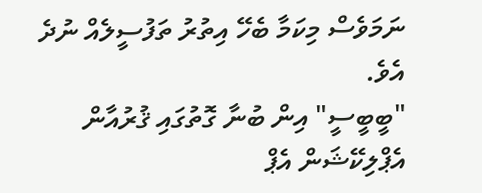ނަމަވެސް މިކަމާ ބެހޭ އިތުރު ތަފުސީލެއް ނުދެ އެވެ.
"ބީބީސީ" އިން ބުނާ ގޮތުގައި ޤުރުއާން އެޕްލިކޭޝަން އެޕް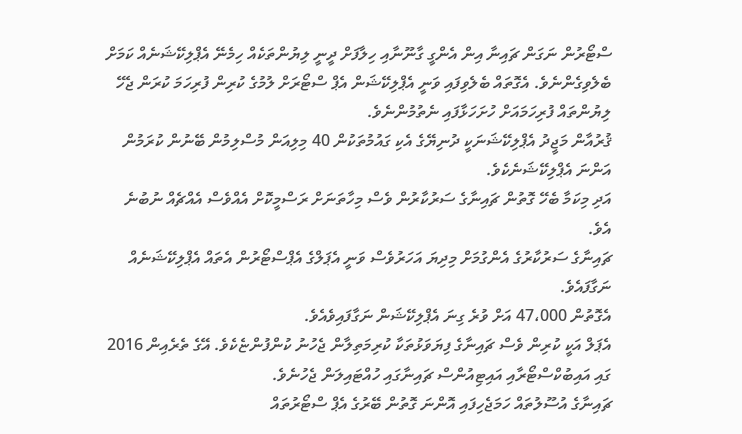ސްޓޯރުން ނަގަން ޗައިނާ އިން އެންގީ ގާނޫނާއި ހިލާފަށް ދީނީ ލިޔުންތަކެއް ހިމެނޭ އެޕްލިކޭޝަނެއް ކަމަށް ބެލެވިގެންނެވެ. އެގޮތައް ބެލެވިފައި ވަނީ އެޕްލިކޭޝަން އެޕް ސްޓޯރަށް ލުމުގެ ކުރިން ފުރިހަމަ ކުރަން ޖެހޭ ލިޔުންތައް ފުރިހަމައަށް ހުށަހަޅާފައި ނެތުމުންނެވެ.
ޤުރުއާން މަޖީދު އެޕްލިކޭޝަނަކީ ދުނިޔޭގެ އެކި ގައުމުތަކުން 40 މިލިއަން މުސްލިމުން ބޭނުން ކުރަމުން އަންނަ އެޕްލިކޭޝަނެކެވެ.
އަދި މިކަމާ ބެހޭ ގޮތުން ޗައިނާގެ ސަރުކާރުން ވެސް މިހާތަނަށް ރަސްމީކޮށް އެއްވެސް އެއްޗެއް ނުބުނެ އެވެ.
ޗައިނާގެ ސަރުކާރުގެ އެންގުމަށް މިދިޔަ އަހަރުވެސް ވަނީ އެޕަލްގެ އެޕްސްޓޯރުން އެތައް އެޕްލިކޭޝަނެއް ނަގާފައެވެ.
އެގޮތުން 47،000 އަށް ވުރެ ގިނަ އެޕްލިކޭޝަން ނަގާފައިވެއެވެ.
އެޕަލް އަކީ ކުރިން ވެސް ޗައިނާގެ ފިޔަވަޅުތަކާ ކުރިމަތިލާން ޖެހުނު ކުންފުންޏެކެވެ. އޭގެ ތެރެއިން 2016 ގައި އައިބުކްސްޓޯރާއި އައިޓިއުންސް ޗައިނާގައި ހުއްޓައިލަން ޖެހުނެވެ.
ޗައިނާގެ އުސޫލުތައް ހަމަޖެހިފައި އޮންނަ ގޮތުން ބޭރުގެ އެޕް ސްޓޯރުތައް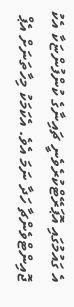އެ ގައުމުގައި އޮޕަރޭޓްކުރެވެނީ ޗައިނާގެ ކުންފުންޏަކާ އެކު ޖޮއިންޓްވެންޗާ ހަދާ ނަމަ އެވެ. އެކަމަކު މިހާތަނަށް އެޕް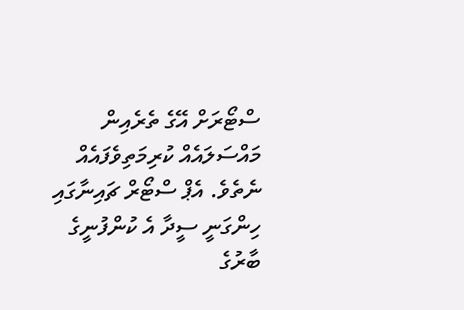ސްޓޯރަށް އޭގެ ތެރެއިން މައްސަލައެއް ކުރިމަތިވެފައެއް ނެތެވެ. އެޕް ސްޓޯރް ޗައިނާގައި ހިންގަނީ ސީދާ އެ ކުންފުނީގެ ބާރުގެ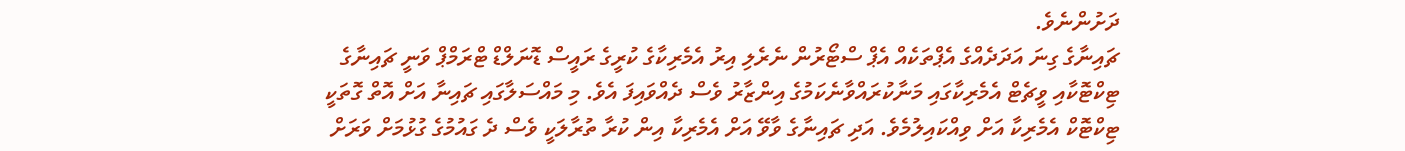ދަށުންނެވެ.
ޗައިނާގެ ގިނަ އަދަދެއްގެ އެޕްތަކެއް އެޕް ސްޓޯރުން ނެރެލި އިރު އެމެރިކާގެ ކުރީގެ ރައީސް ޑޮނަލްޑް ޓްރަމްޕް ވަނީ ޗައިނާގެ ޓިކްޓޮކާއި ވީޗެޓް އެމެރިކާގައި މަނާކުރައްވާނެކަމުގެ އިންޒާރު ވެސް ދެއްވައިފަ އެވެ. މި މައްސަލާގައި ޗައިނާ އަށް އޮތް ގޮތަކީ ޓިކްޓޮކް އެމެރިކާ އަށް ވިއްކައިލުމެވެ. އަދި ޗައިނާގެ ވާވޭ އަށް އެމެރިކާ އިން ކުރާ ތުރާލަކީ ވެސް ދެ ގައުމުގެ ގުޅުމަށް ވަރަށް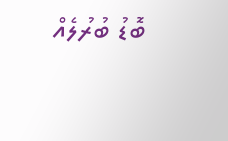ބޮޑު ބުރުލެއް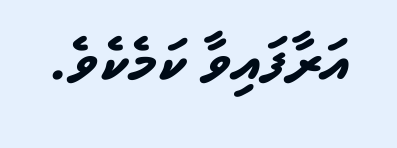އަރާފައިވާ ކަމެކެވެ.